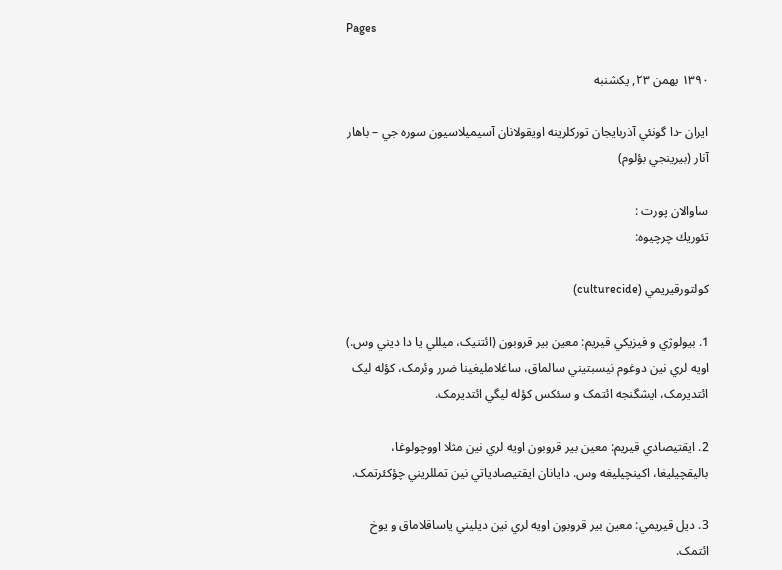Pages

۱۳۹۰ بهمن ۲۳, یکشنبه

ايران -دا گونئي آذربايجان تورکلرينه اويقولانان آسيميلاسيون سوره جي – باهار آنار (بيرينجي بؤلوم)

ساوالان پورت :
تئوريك چرچيوه:

کولتورقيريمي (culturecide)

1. بيولوژي و فيزيکي قيريم: معين بير قروبون (ائتنيک، ميللي يا دا ديني وس.) اويه لري نين دوغوم نيسبتيني سالماق، ساغلامليغينا ضرر وئرمک، کؤله ليک ائتديرمک، ايشگنجه ائتمک و سئکس کؤله ليگي ائتديرمک.

2. ايقتيصادي قيريم: معين بير قروبون اويه لري نين مثلا اووچولوغا، باليقچيليغا، اكينچيليغه وس. دايانان ايقتيصادياتي نين تمللريني چؤکئرتمک.

3. ديل قيريمي: معين بير قروبون اويه لري نين ديليني ياساقلاماق و يوخ ائتمک.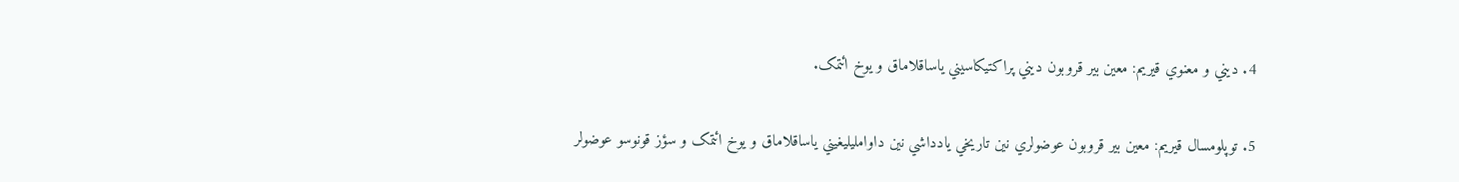4. ديني و معنوي قيريم: معين بير قروبون ديني پراکتيکاسيني ياساقلاماق و يوخ ائتمک.

5. توپلومسال قيريم: معين بير قروبون عوضولري نين تاريخي يادداشي نين داوامليليغيني یاساقلاماق و يوخ ائتمک و سؤز قونوسو عوضولر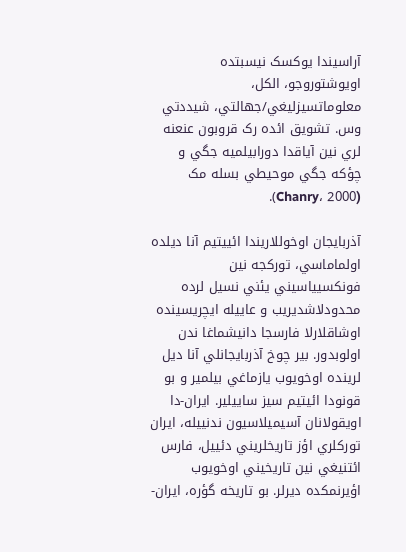آراسيندا يوکسک نيسبتده اويوشتوروجو، الكل، معلوماتسيزليغي/جهالتي، شيددتي وس. تشويق ائده رک قروبون عنعنه لري نين آياقدا دورابيلميه جگي و چؤکه جگي موحيطي بسله مک (Chanry، 2000).

آذربايجان اوخوللاريندا ائييتيم آنا ديلده اولماماسي، تورکجه نين فونکسيياسيني يئني نسيل لرده محدودلاشديریب و عاييله ايچريسينده اوشاقلارلا فارسجا دانيشماغا ندن اولوبدور. بير چوخ آذربايجانلي آنا ديل لرينده اوخويوب يازماغي بيلمیر و بو قونودا ائيتيم سيز ساييلیر. ايران-دا اويقولانان آسيميلاسيون ندنييله، ايران تورکلري اؤز تاريخلريني دئييل، فارس ائتنيغي نين تاريخيني اوخويوب اؤيرنمکده ديرلر. بو تاريخه گؤره، ايران-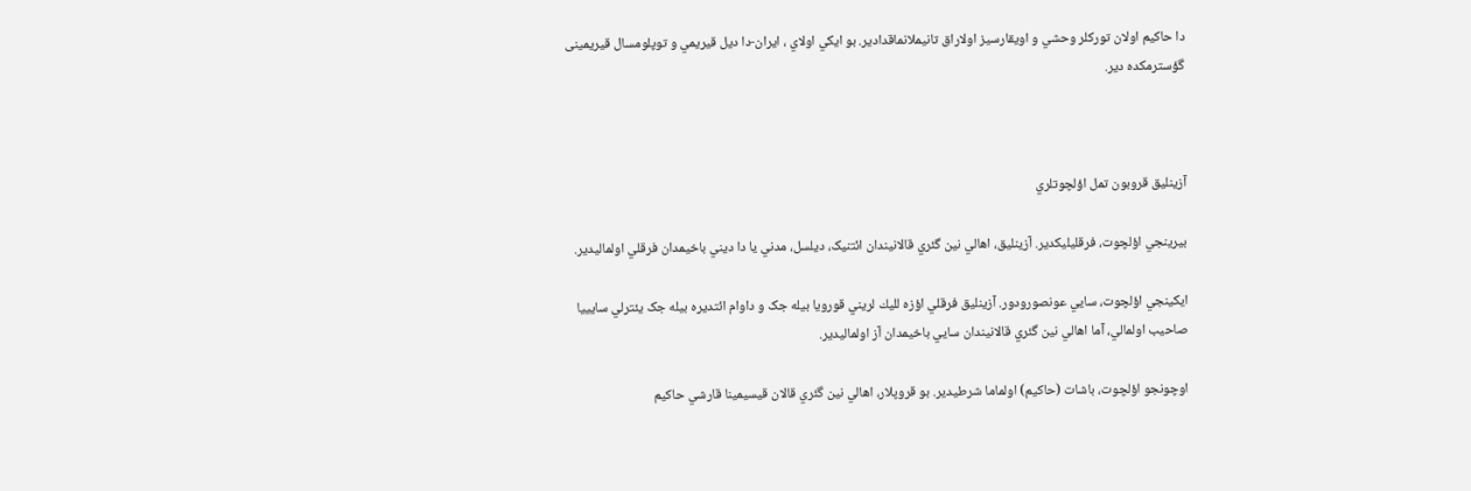دا حاکيم اولان تورکلر وحشي و اويقارسيز اولاراق تانيملانماقدادير. بو ايکي اولاي ، ايران-دا ديل قيريمي و توپلومسال قيريمينی گؤسترمکده دير.



آزينليق قروبون تمل اؤلچوتلري

بيرينجي اؤلچوت، فرقليليکدير. آزينليق، اهالي نين گئري قالانيندان ائتنيک، ديلسل، مدني يا دا ديني باخيمدان فرقلي اولماليدير.

ايکينجي اؤلچوت، سايي عونصورودور. آزينليق فرقلي اؤزه لليك لريني قورويا بيله جک و داوام ائتديره بيله جک يئترلي سايييا صاحیب اولمالي، آما اهالي نين گئري قالانيندان سايي باخيمدان آز اولماليدير.

اوچونجو اؤلچوت، باشات (حاكيم) اولماما شرطيدير. بو قروپلار، اهالي نين گئري قالان قيسيمينا قارشي حاكيم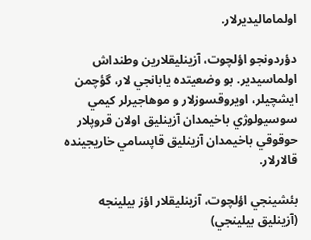اولماماليديرلار.

دؤردونجو اؤلچوت، آزينليقلارين وطنداش اولماسيدير. بو وضعيتده يابانجي لار، گؤچمن ايشچيلر، اويروقسوزلار و موهاجيرلر کيمي سوسيولوژي باخيمدان آزينليق اولان قروپلار حوقوقي باخيمدان آزينليق قاپسامي خاريجينده قالارلار.

بئشينجي اؤلچوت، آزينليقلار اؤز بيلينجه (آزينليق بيلينجي)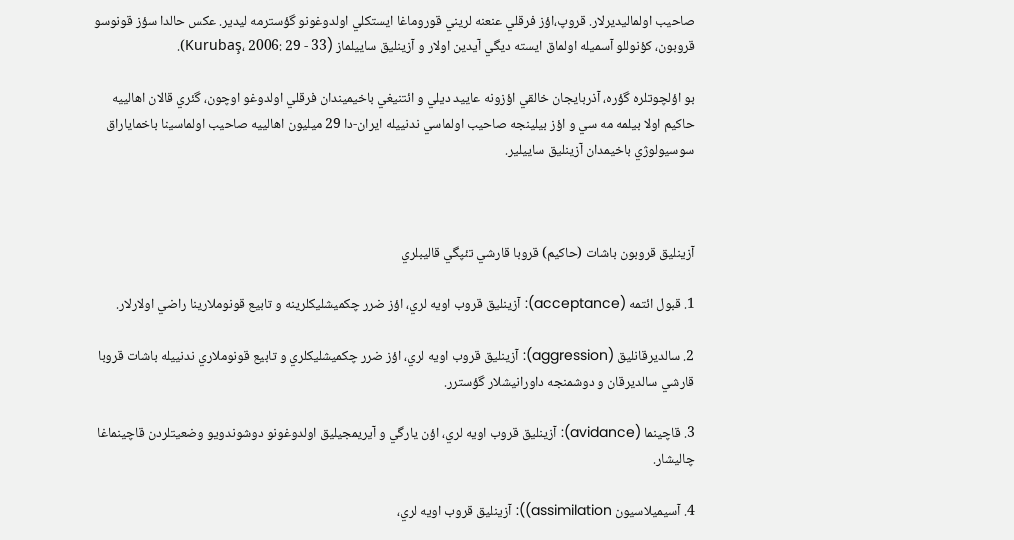صاحیب اولماليديرلار. قروپ،اؤز فرقلي عنعنه لريني قوروماغا ايستکلي اولدوغونو گؤسترمه ليدير. عکس حالدا سؤز قونوسو قروبون، کؤنوللو آسميله اولماق ايسته ديگي آيدين اولار و آزينليق ساييلماز (Kurubaş، 2006: 29 - 33).

بو اؤلچوتلره گؤره، آذربايجان خالقي اؤزونه عاييد ديلي و ائتنيغي باخيميندان فرقلي اولدوغو اوچون، گئري قالان اهالييه حاكيم اولا بيلمه مه سي و اؤز بيلينجه صاحیب اولماسي ندنييله ايران-دا 29 ميليون اهالييه صاحیب اولماسينا باخماياراق سوسيولوژي باخيمدان آزينليق ساييلير.



آزينليق قروبون باشات (حاكيم) قروبا قارشي تئپگي قاليبلري

1. قبول ائتمه (acceptance): آزينليق قروب اويه لري، اؤز ضرر چکميشليکلرينه و تابيع قونوملارينا راضي اولارلار.

2. سالديرقانليق (aggression): آزينليق قروب اويه لري، اؤز ضرر چکميشليکلري و تابيع قونوملاري ندنييله باشات قروبا قارشي سالديرقان و دوشمنجه داورانيشلار گؤسترر.

3. قاچينما (avidance): آزينليق قروب اويه لري، اؤن يارگي و آيريمجيليق اولدوغونو دوشوندويو وضعيتلردن قاچينماغا چاليشار.

4. آسيميلاسيون assimilation)): آزينليق قروب اويه لري،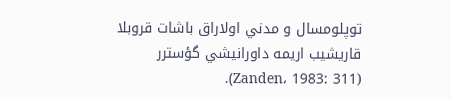توپلومسال و مدني اولاراق باشات قروبلا قاريشيب اريمه داورانيشي گؤسترر (Zanden، 1983: 311).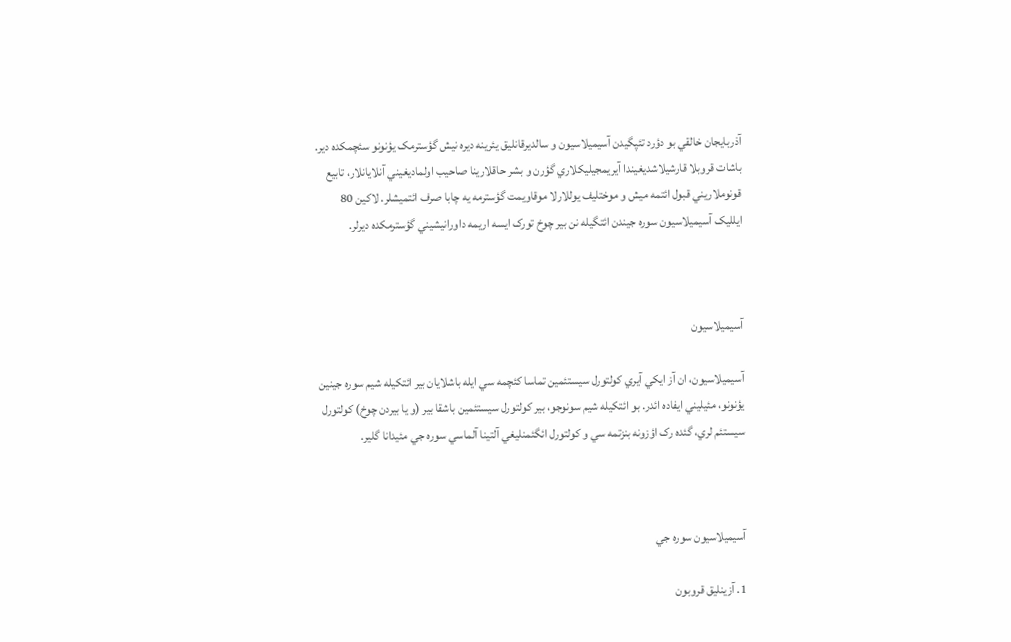آذربايجان خالقي بو دؤرد تئپگيدن آسيميلاسيون و سالديرقانليق يئرينه ديره نيش گؤسترمک يؤنونو سئچمکده دير. باشات قروبلا قارشيلاشديغيندا آيريمجيليكلاري گؤرن و بشر حاقلارينا صاحیب اولماديغيني آنلايانلار، تابيع قونوملاريني قبول ائتمه ميش و موختليف يوللارلا موقاويمت گؤسترمه يه چابا صرف ائتميشلر. لاکين 80 ايلليک آسيميلاسيون سوره جيندن ائتگيله نن بير چوخ تورک ايسه اريمه داورانيشيني گؤسترمکده ديرلر.



آسيميلاسيون

آسيميلاسيون، ان آز ايکي آيري كولتورل سيستئمين تماسا کئچمه سي ايله باشلايان بير ائتكيله شيم سوره جينين يؤنونو، مئيليني ايفاده ائدر. بو ائتكيله شيم سونوجو، بير كولتورل سيستئمين باشقا بير (و يا بيردن چوخ) كولتورل سيستئم لري، گئده رک اؤزونه بنزتمه سي و كولتورل ائگئمنليغي آلتينا آلماسي سوره جي مئيدانا گلير.



آسيميلاسيون سوره جي

1. آزينليق قروبون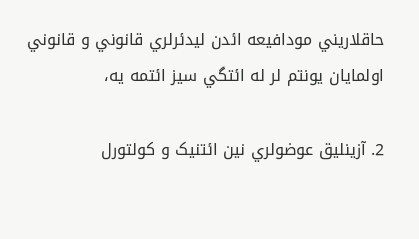حاقلاريني مودافيعه ائدن ليدئرلري قانوني و قانوني اولمايان يونتم لر له ائتگي سيز ائتمه يه،

2. آزينليق عوضولري نين ائتنيک و كولتورل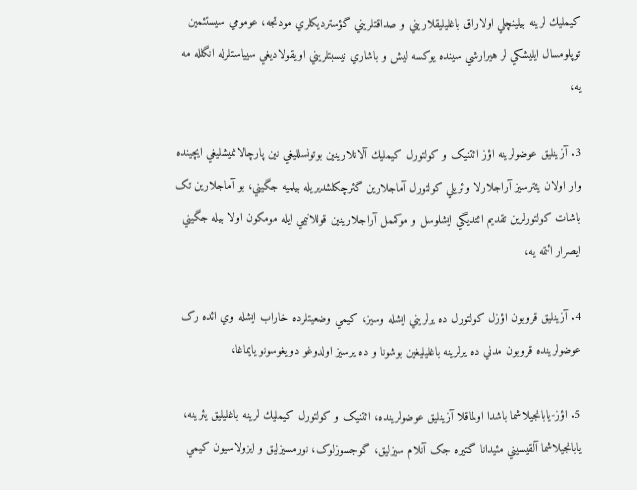كيمليك لرينه بيلينچلي اولاراق باغليليقلاريني و صداقتلريني گؤسترديکلري مودتجه، عومومي سيستئمين توپلومسال ايليشكي لر هيرارشي سينده يوکسه ليش و باشاري نيسبتلريني اويقولاديغي سيياستلرله انگلله مه يه،

3. آزينليق عوضولرينه اؤز ائتنيک و كولتورل كيمليك آلانلارينين بوتونسلليغي نين پارچالانميشليغي ايچينده وار اولان يئترسيز آراجلارلا وئريلي كولتورل آماجلارين گئرچكلشديريله بيلميه جگيني، بو آماجلارين تک باشات كولتورلرين تقديم ائتديگي ايشلوسل و موکممل آراجلارينين قوللانيمي ايله مومکون اولا بيله جگيني ايصرار ائتمه يه،

4. آزينليق قروبون اؤزل كولتورل ده يرلريني ايشله وسيز، کيمي وضعيتلرده خاراب ايشله وي ائده رک عوضولرينده قروبون مدني ده يرلرينه باغليليغين بوشونا و ده يرسيز اولدوغو دويغوسونو يايماغا،

5. اؤز-يابانجيلاشما باشدا اولماقلا آزينليق عوضولرينده، ائتنيک و كولتورل كيمليك لرينه باغليليق يئرينه، يابانجيلاشما آلقيسيني مئيدانا گتيره جک آنلام سيزليق، گوجسوزلوک، نورمسيزليق و ايزولاسيون کيمي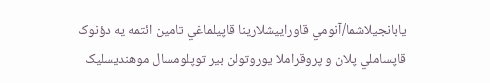يابانجيلاشما/آنومي قاوراييشلارينا قاپيلماغي تامين ائتمه يه دؤنوک قاپساملي پلان و پروقراملا يوروتولن بير توپلومسال موهنديسليک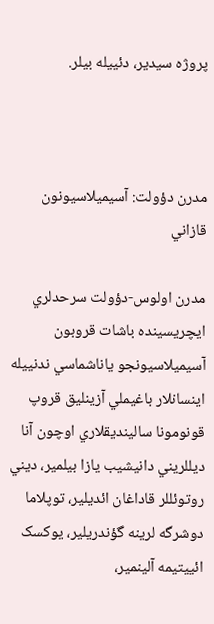پروژه سيدير، دئييله بيلر.



مدرن دؤولت: آسيميلاسيونون قازاني

مدرن اولوس-دؤولت سرحدلري ايچريسينده باشات قروبون آسيميلاسيونجو ياناشماسي ندنييله اينسانلار باغيملي آزينليق قروپ قونومونا سالينديقلاري اوچون آنا ديللريني دانيشيب يازا بيلمير، ديني روتوئللر قاداغان ائديلير، توپلاما دوشرگه لرينه گؤندريلير، يوکسک ائييتيمه آلينمير،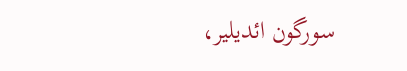سورگون ائديلير،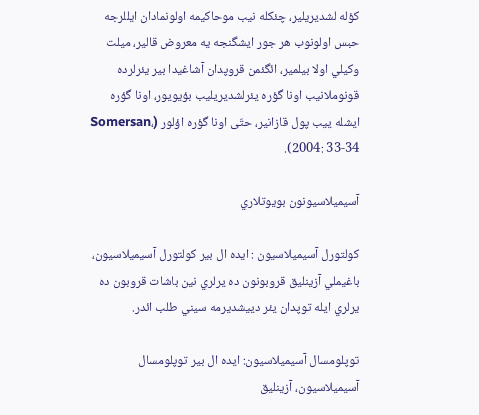کؤله لشديريلير، چئکله نيب موحاکيمه اولونمادان ايللرجه حبس اولونوب هر جور ايشگنجه يه معروض قالير، ميلت وکيلي اولا بيلمير، ائگئمن قروپدان آشاغيدا بير يئرلرده قونوملانيب اونا گؤره يئرلشديريليب بؤيويور، اونا گؤره ايشله ييب پول قازانير، حتّی اونا گؤره اؤلور (Somersan، 2004: 33-34).

آسيميلاسيونون بويوتلاري

كولتورل آسيميلاسيون : ايده ال بير كولتورل آسيميلاسيون، باغيملي آزينليق قروبونون ده يرلري نين باشات قروبون ده يرلري ايله توپدان يئر دييشديرمه سيني طلب ائدر.

توپلومسال آسيميلاسيون: ايده ال بير توپلومسال آسيميلاسيون، آزينليق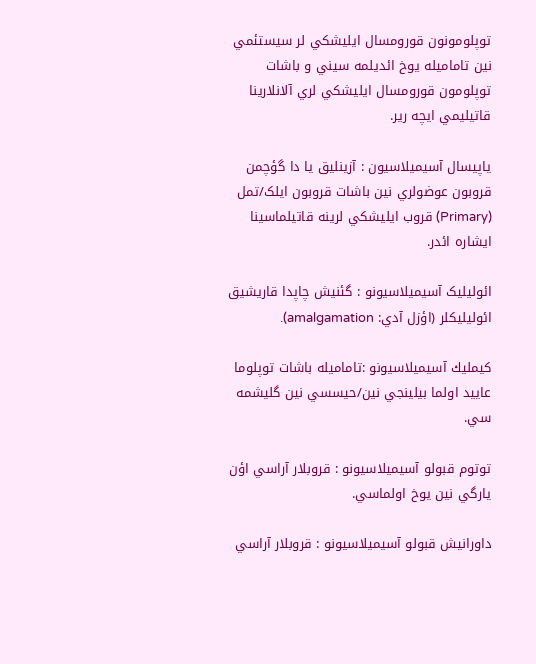توپلومونون قورومسال ايليشكي لر سيستئمي نين تاماميله يوخ ائديلمه سيني و باشات توپلومون قورومسال ايليشكي لري آلانلارينا قاتيليمي ايچه رير.

ياپيسال آسيميلاسيون : آزينليق يا دا گؤچمن قروبون عوضولري نين باشات قروبون ايلک/تمل (Primary) قروب ايليشكي لرينه قاتيلماسينا ايشاره ائدر.

ائوليليک آسيميلاسيونو : گئنيش چاپدا قاريشيق ائوليليکلر (اؤزل آدي: amalgamation).

كيمليك آسيميلاسيونو :تاماميله باشات توپلوما عاييد اولما بيلينجي نين/حيسسي نين گليشمه سي.

توتوم قبولو آسيميلاسيونو : قروبلار آراسي اؤن يارگي نين يوخ اولماسي.

داورانيش قبولو آسيميلاسيونو : قروبلار آراسي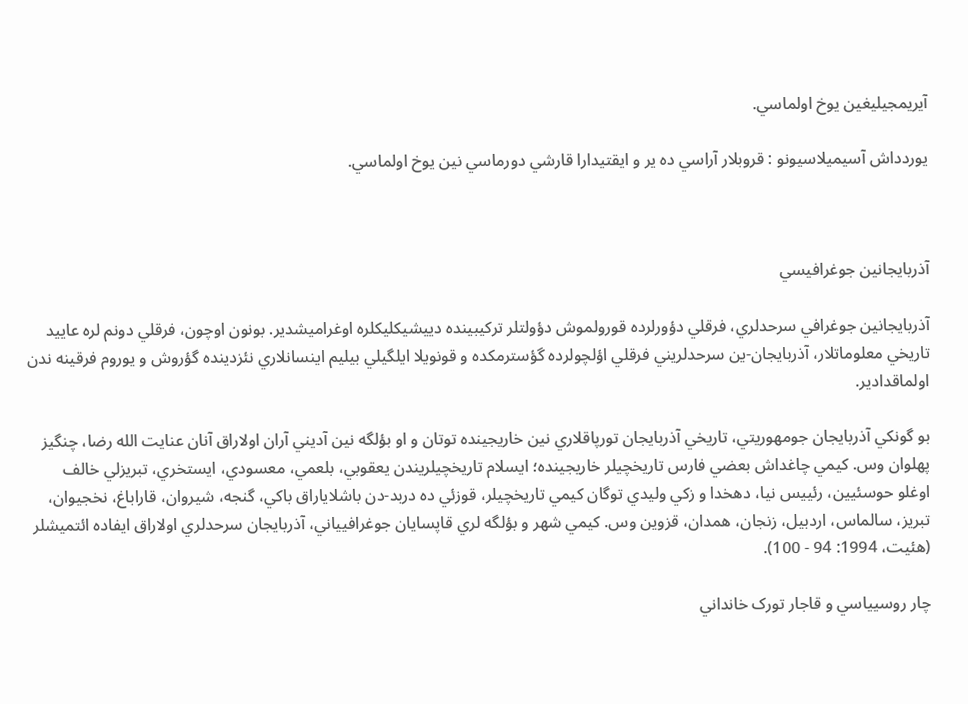آيريمجيليغين يوخ اولماسي.

يوردداش آسيميلاسيونو : قروبلار آراسي ده ير و ايقتيدارا قارشي دورماسي نين يوخ اولماسي.



آذربايجانين جوغرافيسي

آذربايجانين جوغرافي سرحدلري، فرقلي دؤورلرده قورولموش دؤولتلر ترکيبينده دييشيکليکلره اوغراميشدير. بونون اوچون، فرقلي دونم لره عاييد تاريخي معلوماتلار، آذربايجان-ين سرحدلريني فرقلي اؤلچولرده گؤسترمکده و قونويلا ايلگيلي بيليم اينسانلاري نئزدينده گؤروش و يوروم فرقينه ندن اولماقدادير.

بو گونکي آذربايجان جومهوريتي، تاريخي آذربايجان تورپاقلاري نين خاريجينده توتان و او بؤلگه نين آديني آران اولاراق آنان عنايت الله رضا، چنگيز پهلوان وس. کيمي چاغداش بعضي فارس تاريخچيلر خاريجينده؛ ايسلام تاريخچيلريندن يعقوبي، بلعمي، معسودي، ايستخري، تبريزلي خالف اوغلو حوسئيين، رئييس نيا، دهخدا و زكي وليدي توگان کيمي تاريخچيلر، قوزئي ده دربد-دن باشلاياراق باکي، گنجه، شيروان، قاراباغ، نخجيوان، تبريز، سالماس، اردبيل، زنجان، همدان، قزوين وس. کيمي شهر و بؤلگه لري قاپسايان جوغرافيياني، آذربايجان سرحدلري اولاراق ايفاده ائتميشلر (هئيت، 1994: 94 - 100).

چار روسيياسي و قاجار تورک خانداني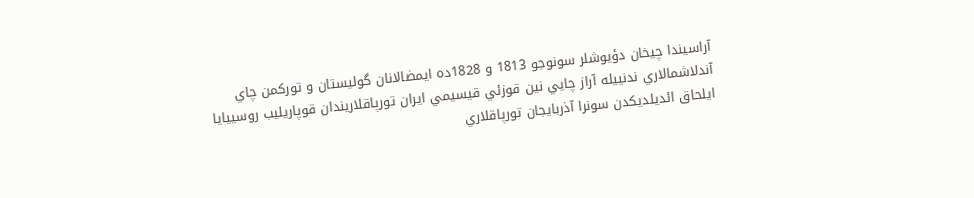آراسيندا چيخان دؤيوشلر سونوجو 1813 و 1828ده ايمضالانان گوليستان و تورکمن چاي آندلاشمالاري ندنييله آراز چايي نين قوزئي قيسيمي ايران تورپاقلاريندان قوپاريليب روسييايا ايلحاق ائديلديکدن سونرا آذربايجان تورپاقلاري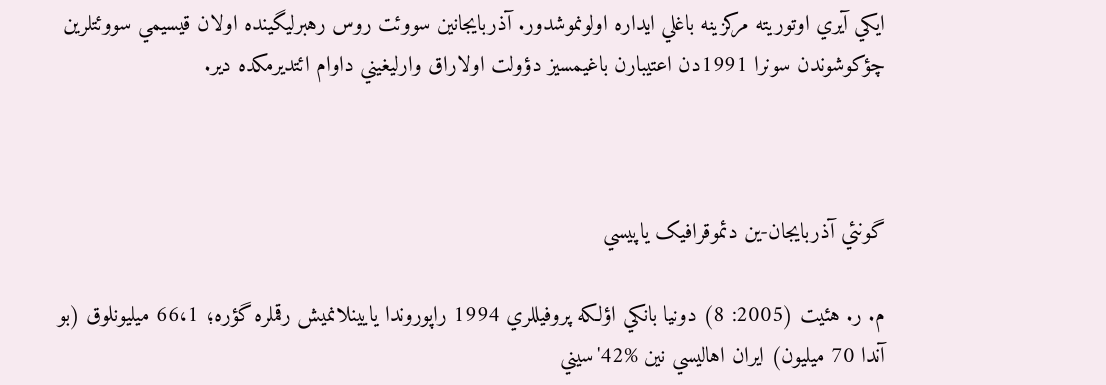ايکي آيري اوتوريته مرکزينه باغلي ايداره اولونموشدور. آذربايجانين سووئت روس رهبرليگينده اولان قيسيمي سووئتلرين چؤکوشوندن سونرا 1991دن اعتيبارن باغيمسيز دؤولت اولاراق وارليغيني داوام ائتديرمکده دير.



گونئي آذربايجان-ين دئموقرافيک ياپيسي

م. ر. هئيت (2005: 8) دونيا بانکي اؤلکه پروفيللري 1994 راپوروندا يايينلانميش رقملره گؤره؛ 66،1 ميليونلوق (بو آندا 70 ميليون) ايران اهاليسي نين %42'سيني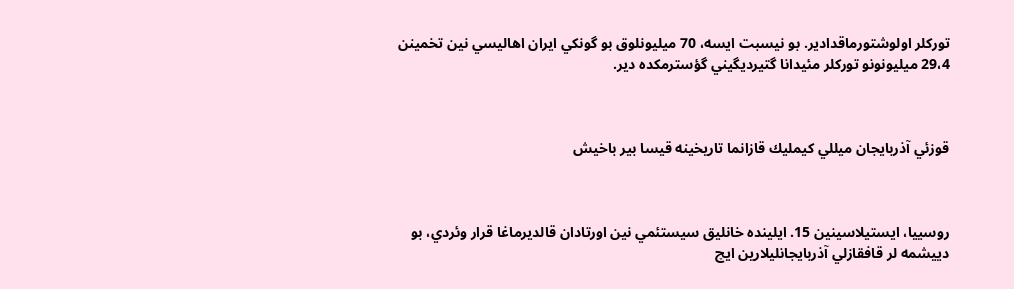تورکلر اولوشتورماقدادير. بو نيسبت ايسه، 70 ميليونلوق بو گونکي ايران اهاليسي نين تخمينن 29،4 ميليونونو تورکلر مئيدانا گتيرديگيني گؤسترمکده دير.



قوزئي آذربايجان ميللي كيمليك قازانما تاريخينه قيسا بير باخيش



روسييا، ايستيلاسينين 15. ايلينده خانليق سيستئمي نين اورتادان قالديرماغا قرار وئردي، بو دييشمه لر قافقازلي آذربايجانليلارين ايچ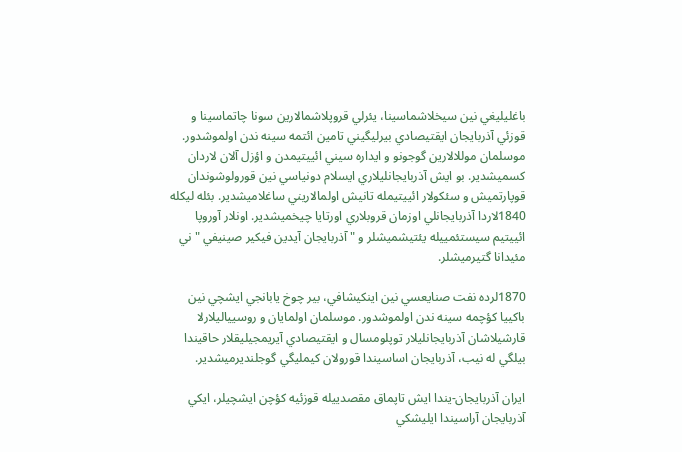باغليليغي نين سيخلاشماسينا، يئرلي قروپلاشمالارين سونا چاتماسينا و قوزئي آذربايجان ايقتيصادي بيرليگيني تامين ائتمه سينه ندن اولموشدور. موسلمان موللالارين گوجونو و ايداره سيني ائييتيمدن و اؤزل آلان لاردان کسميشدير. بو ايش آذربايجانليلاري ايسلام دونياسي نين قورولوشوندان قوپارتميش و سئكولار ائييتيمله تانيش اولمالاريني ساغلاميشدير. بئله ليکله 1840لاردا آذربايجانلي اوزمان قروبلاري اورتايا چيخميشدير. اونلار آوروپا ائييتيم سيستئمييله يئتيشميشلر و " آذربايجان آيدين فيکير صينيفي " ني مئيدانا گتيرميشلر.

1870لرده نفت صنایعسي نين اينکيشافي، بير چوخ يابانجي ايشچي نين باکييا کؤچمه سينه ندن اولموشدور. موسلمان اولمايان و روسيياليلارلا قارشيلاشان آذربايجانليلار توپلومسال و ايقتيصادي آيريمجيليقلار حاقيندا بيلگي له نيب، آذربايجان اساسيندا قورولان كيمليگي گوجلنديرميشدير.

ايران آذربايجان-يندا ايش تاپماق مقصدييله قوزئيه کؤچن ايشچيلر، ايکي آذربايجان آراسيندا ايليشكي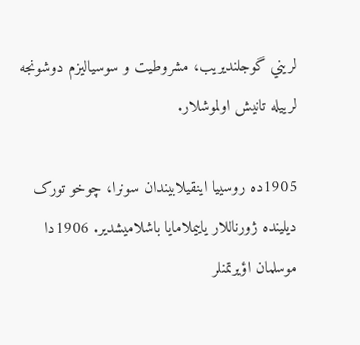لريني گوجلنديريب، مشروطيت و سوسياليزم دوشونجه لرييله تانيش اولموشلار.

1905ده روسييا اينقيلابيندان سونرا، چوخو تورک ديلينده ژورناللار ياييملامايا باشلاميشدير. 1906دا موسلمان اؤيرتمنلر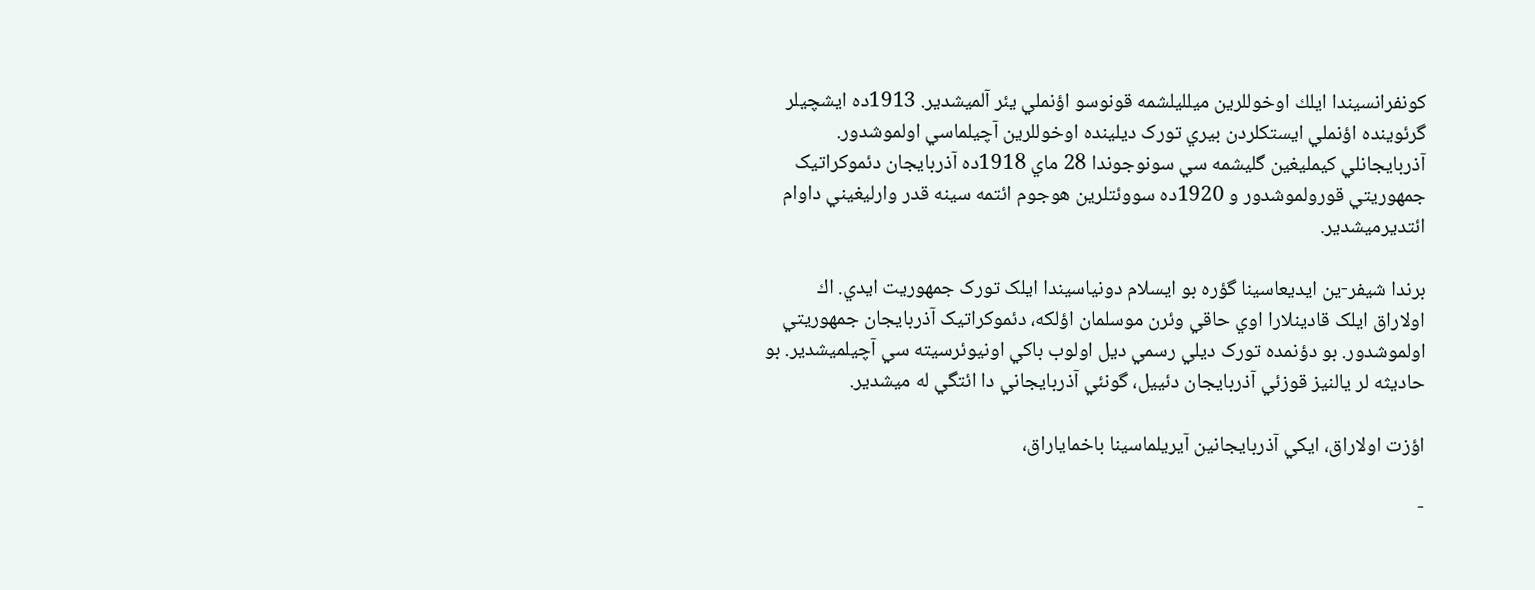کونفرانسيندا ايلك اوخوللرين ميلليلشمه قونوسو اؤنملي يئر آلميشدير. 1913ده ايشچيلر گرئوينده اؤنملي ايستکلردن بيري تورک ديلينده اوخوللرين آچيلماسي اولموشدور. آذربايجانلي كيمليغين گليشمه سي سونوجوندا 28 ماي 1918ده آذربايجان دئموکراتيک جمهوريتي قورولموشدور و 1920ده سووئتلرين هوجوم ائتمه سينه قدر وارليغيني داوام ائتديرميشدير.

برندا شيفر-ين ايديعاسينا گؤره بو ايسلام دونياسيندا ايلک تورک جمهوريت ايدي. اك اولاراق ايلک قادينلارا اوي حاقي وئرن موسلمان اؤلکه، دئموکراتيک آذربايجان جمهوريتي اولموشدور. بو دؤنمده تورک ديلي رسمي ديل اولوب باکي اونيوئرسيته سي آچيلميشدير. بو حاديثه لر يالنيز قوزئي آذربايجان دئييل، گونئي آذربايجاني دا ائتگي له ميشدير.

اؤزت اولاراق، ايکي آذربايجانين آيريلماسينا باخماياراق،

-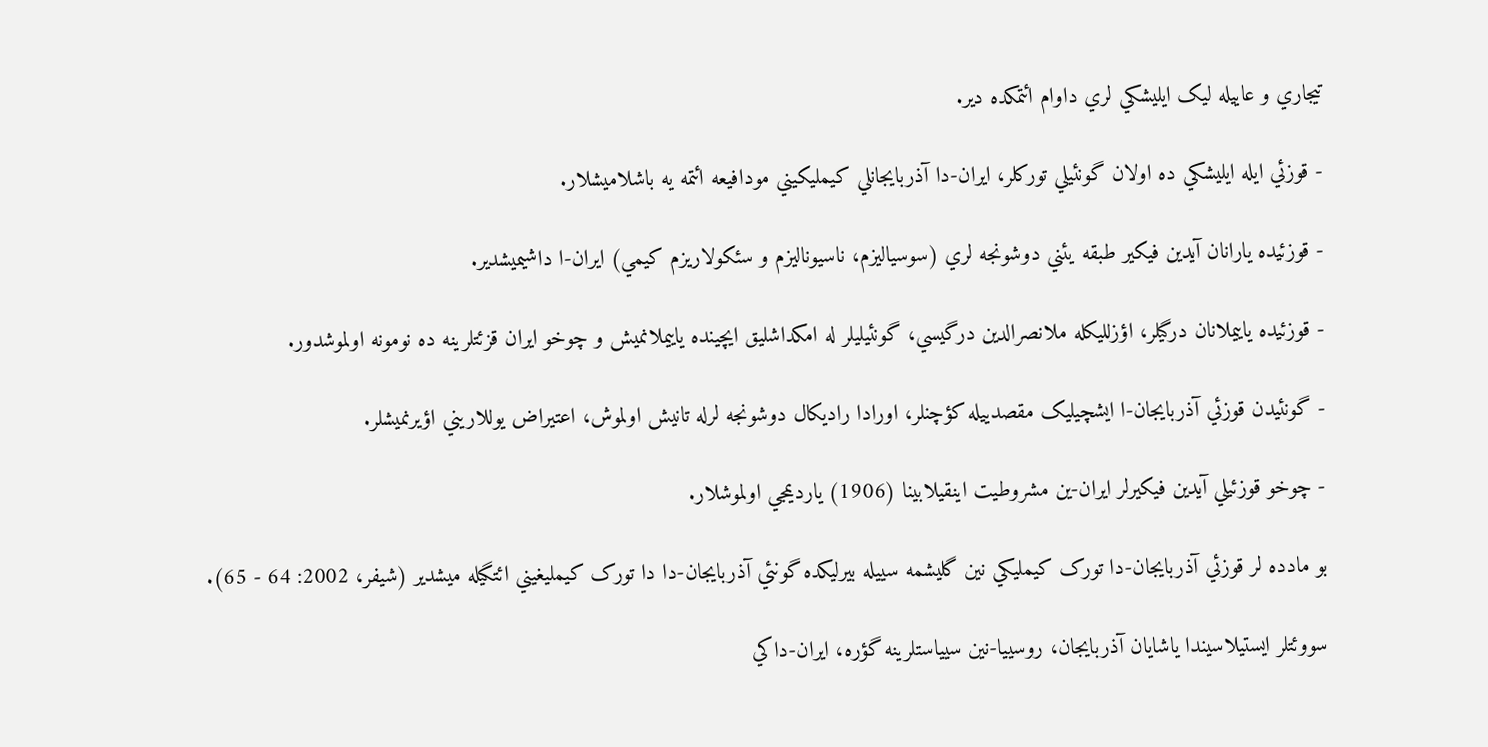تيجاري و عاييله ليک ايليشكي لري داوام ائتمکده دير.

- قوزئي ايله ايليشكي ده اولان گونئيلي تورکلر، ايران-دا آذربايجانلي كيمليكيني مودافيعه ائتمه يه باشلاميشلار.

- قوزئيده يارانان آيدين فيكير طبقه يئني دوشونجه لري (سوسياليزم، ناسيوناليزم و سئکولاريزم کيمي) ايران-ا داشيميشدير.

- قوزئيده ياييملانان درگيلر، اؤزلليكله ملانصرالدين درگيسي، گونئيليلر له امکداشليق ايچينده ياييملانميش و چوخو ايران قزئتلرينه ده نومونه اولموشدور.

- گونئيدن قوزئي آذربايجان-ا ايشچيليک مقصدييله کؤچنلر، اورادا راديکال دوشونجه لرله تانيش اولموش، اعتيراض يوللاريني اؤيرنميشلر.

- چوخو قوزئيلي آيدين فيکيرلر ايران-ين مشروطيت اينقيلابينا (1906) يارديمجي اولموشلار.

بو مادده لر قوزئي آذربايجان-دا تورک كيمليكي نين گليشمه سييله بيرليکده گونئي آذربايجان-دا دا تورک كيمليغيني ائتگيله ميشدير (شيفر، 2002: 64 - 65).

سووئتلر ايستيلاسيندا ياشايان آذربايجان، روسييا-نين سيياستلرينه گؤره، ايران-داکي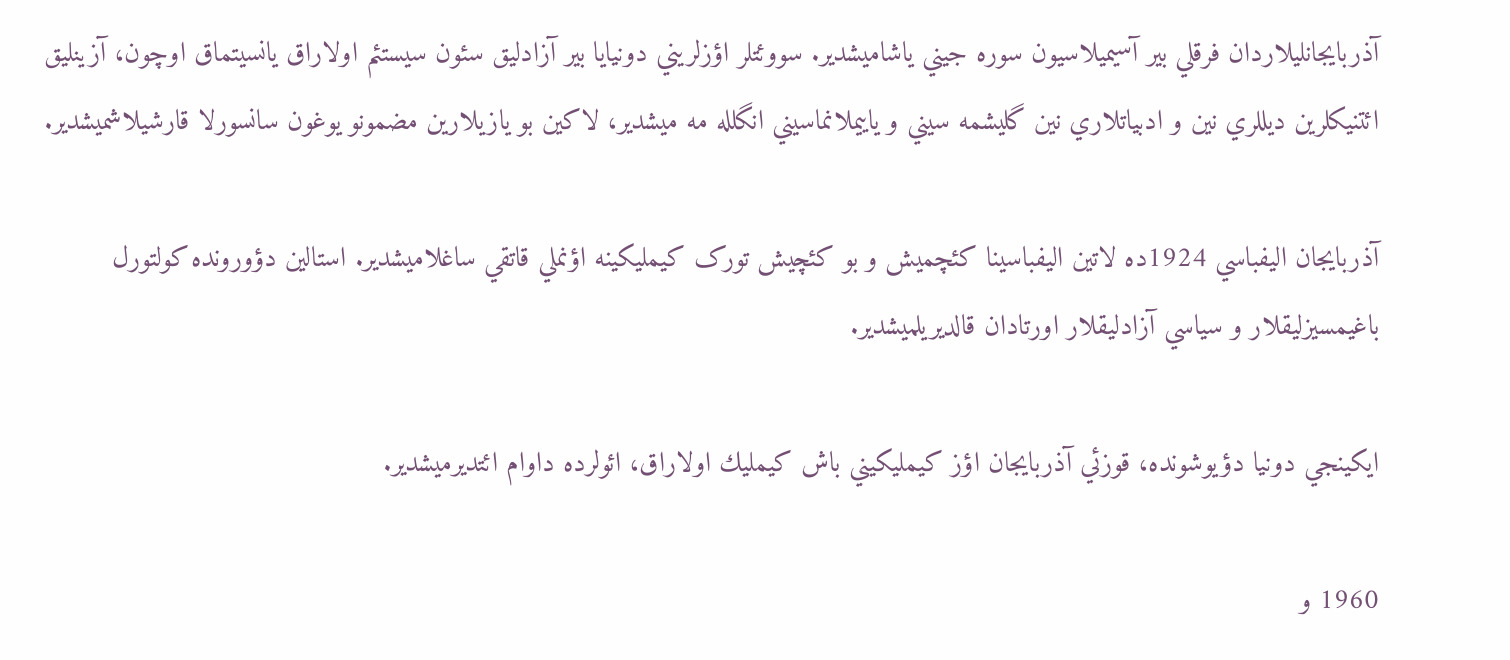آذربايجانليلاردان فرقلي بير آسيميلاسيون سوره جيني ياشاميشدير. سووئتلر اؤزلريني دونيايا بير آزادليق سئون سيستئم اولاراق يانسيتماق اوچون، آزينليق ائتنيکلرين ديللري نين و ادبياتلاري نين گليشمه سيني و ياييملانماسيني انگلله مه ميشدير، لاکين بو يازيلارين مضمونو يوغون سانسورلا قارشيلاشميشدير.

آذربايجان اليفباسي 1924ده لاتين اليفباسينا کئچميش و بو کئچيش تورک كيمليكينه اؤنملي قاتقي ساغلاميشدير. استالين دؤورونده كولتورل باغيمسيزليقلار و سياسي آزادليقلار اورتادان قالديريلميشدير.

ايکينجي دونيا دؤيوشونده، قوزئي آذربايجان اؤز كيمليكيني باش كيمليك اولاراق، ائولرده داوام ائتديرميشدير.

1960 و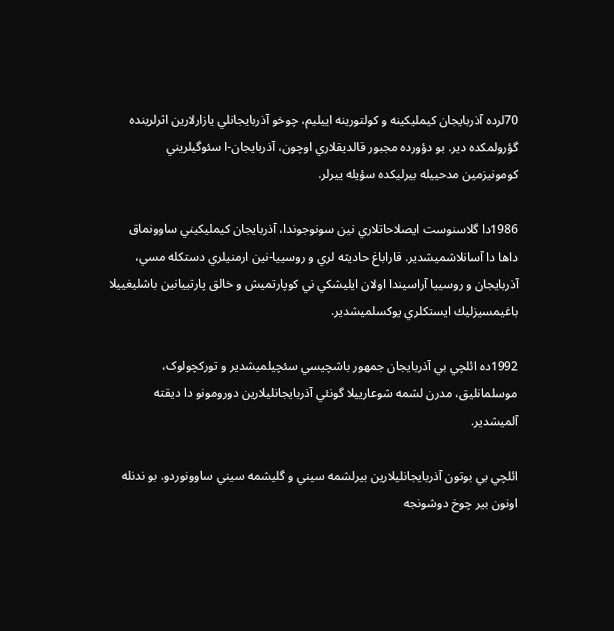70لرده آذربايجان كيمليكينه و كولتورينه اييليم، چوخو آذربايجانلي يازارلارين اثرلرينده گؤرولمکده دير. بو دؤورده مجبور قالديقلاري اوچون، آذربايجان-ا سئوگيلريني کومونيزمين مدحييله بيرليکده سؤيله ييرلر.

1986دا گلاسنوست ايصلاحاتلاري نين سونوجوندا، آذربايجان كيمليكيني ساوونماق داها دا آسانلاشميشدير. قاراباغ حاديثه لري و روسييا-نين ارمنيلري دستکله مسي، آذربايجان و روسييا آراسيندا اولان ايليشكي ني کوپارتميش و خالق پارتييانين باشليغييلا باغيمسيزليك ايستکلري يوکسلميشدير.

1992ده ائلچي بي آذربايجان جمهور باشچيسي سئچيلميشدير و تورکچولوک، موسلمانليق، مدرن لشمه شوعارييلا گونئي آذربايجانليلارين دورومونو دا ديقته آلميشدير.

ائلچي بي بوتون آذربايجانليلارين بيرلشمه سيني و گليشمه سيني ساوونوردو. بو ندنله اونون بير چوخ دوشونجه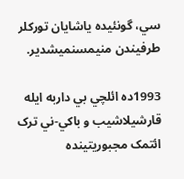سي، گونئيده ياشايان تورکلر طرفيندن منيمسنميشدير.

1993ده ائلچي بي داربه ايله قارشيلاشيب و باکي-ني ترک ائتمک مجبوريتينده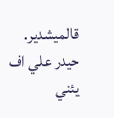قالميشدير. حيدر علي اف يئني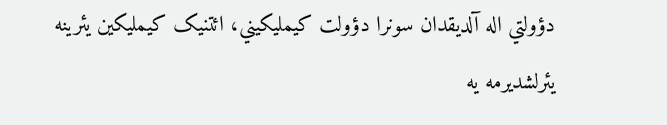دؤولتي اله آلديقدان سونرا دؤولت كيمليكيني، ائتنيک كيمليكين يئرينه يئرلشديرمه يه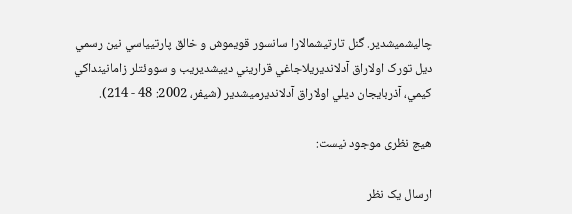چاليشميشدير. گنل تارتيشمالارا سانسور قويموش و خالق پارتيياسي نين رسمي ديل تورک اولاراق آدلانديريلاجاغي قراريني دييشديريب و سووئتلر زامانينداکي کيمي، آذربايجان ديلي اولاراق آدلانديرميشدير (شيفر، 2002: 48 - 214).

هیچ نظری موجود نیست:

ارسال یک نظر